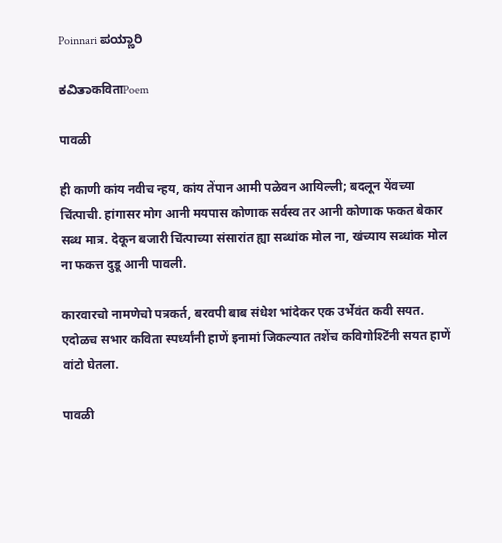Poinnari ಪಯ್ಣಾರಿ

ಕವಿತಾकविताPoem

पावळी

ही काणी कांय नवीच न्हय, कांय तेंपान आमी पळेवन आयिल्ली; बदलून येंवच्या चिंत्पाची. हांगासर मोग आनी मयपास कोणाक सर्वस्व तर आनी कोणाक फकत बेकार सब्ध मात्र. देकून बजारी चिंत्पाच्या संसारांत ह्या सब्धांक मोल ना, खंच्याय सब्धांक मोल ना फकत्त दुडू आनी पावली.

कार‌वार‌चो नामणेचो पत्र‌कर्त, बरवपी बाब संधेश भांदेकर एक उर्भेवंत कवी सयत. एदोळ‌च सभार कविता स्पर्ध्यांनी हाणें इनामां जिकल्यात तशेंच कविगोश्टिंनी सयत हाणें वांटो घेतला.

पावळी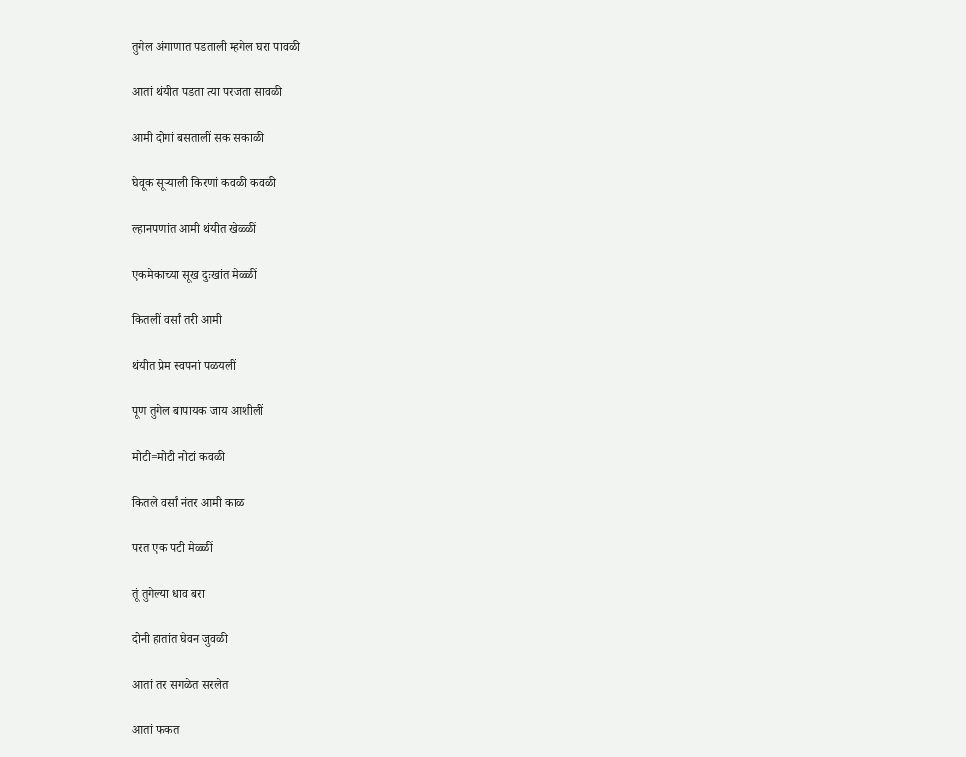तुगेल अंगाणात पडताली म्हगेल घरा पावळी

आतां थंयीत पडता त्या परजता सावळी

आमी दोगां बसतालीं सक सकाळी

घेवूक सूऱ्याली किरणां कवळी कवळी

ल्हानपणांत आमी थंयीत खेळ्ळीं

एकमेकाच्या सूख दुःखांत मेळ्ळीं

कितलीं वर्सां तरी आमी

थंयीत प्रेम स्वपनां पळयलीं

पूण तुगेल बापायक जाय आशीलीं

मोटी=मोटी नोटां कवळी

कितले वर्सां नंतर आमी काळ

परत एक पटी मेळ्ळीं

तूं तुगेल्या धाव बरा

दोनी हातांत घेवन जुवळी

आतां तर सगळेत सरलेत

आतां फकत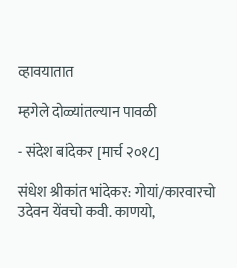व्हावयातात

म्हगेले दोळ्यांतल्यान पावळी

- संदेश बांदेकर [मार्च २०१८]

संधेश श्रीकांत भांदेकर: गोयां/कार‌वार‌चो उदेवन येंवचो कवी. काण‌यो,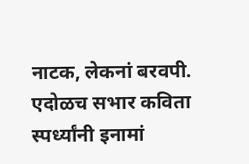नाटक, लेकनां बरवपी. एदोळ‌च सभार कविता स्पर्ध्यांनी इनामां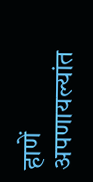हाणें अपणायल्यांत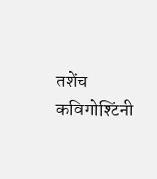तशेंच कविगोश्टिंनी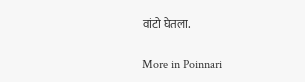वांटो घेतला.

More in Poinnari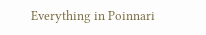Everything in Poinnari